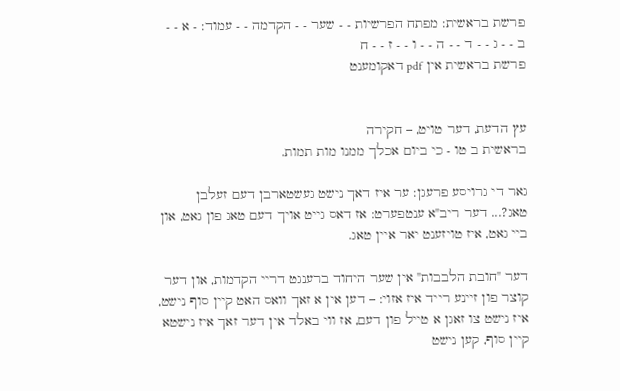פרשת בראשית: מפתח הפרשיות - - שער - - הקדמה - - עמוד: - א - - ב - - ג - - ד - - ה - - ו - - ז - - ח
פרשת בראשית אין pdf דאקומענט


עץ הדעת, דער טויט, – חקירה
בראשית ב טו - כי ביום אכלך ממנו מות תמות.

גאר די גרויסע פרעגן: ער איז דאך נישט געשטארבן דעם זעלבן טאג?... דער ריב"א ענטפערט: אז דאס גייט אויך דעם טאג פון גאט, און ביי גאט, איז טויזענט יאר איין טאג.

דער "חובת הלבבות" אין שער היחוד ברענגט דריי הקדמות, און דער קוצר פון זיינע רייד איז אזוי: – דען אין א זאך וואס האט קיין סוף נישט, איז נישט צו זאגן א טייל פון דעם, אז ווי באלד אין דער זאך איז נישטא קיין סוף, קען נישט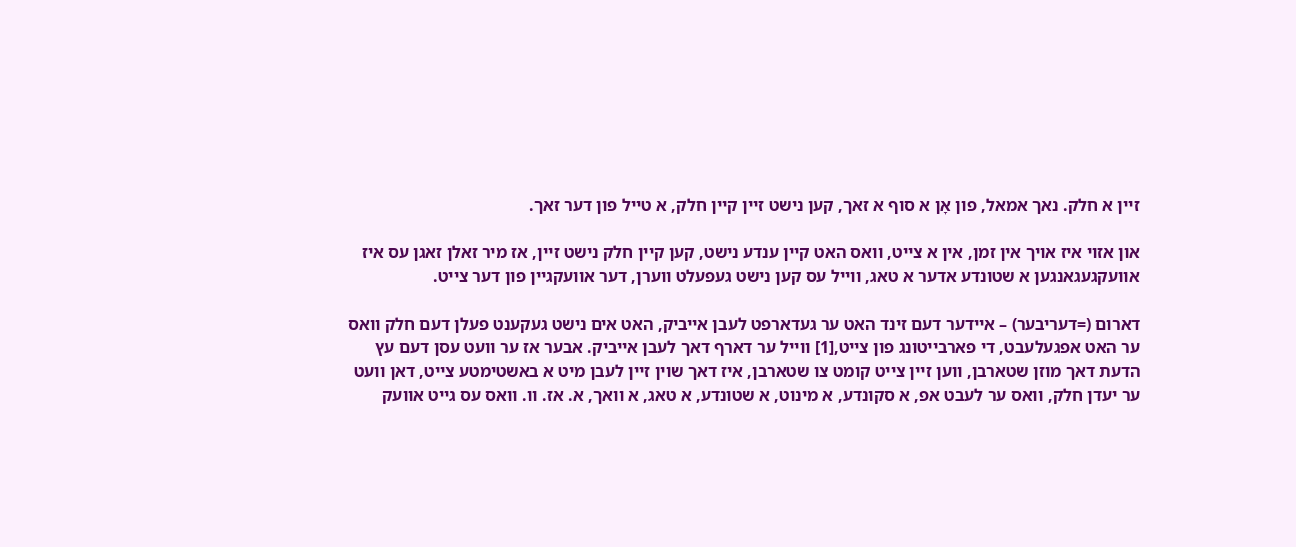זיין א חלק. נאך אמאל, פון אָן א סוף א זאך, קען נישט זיין קיין חלק, א טייל פון דער זאך.

און אזוי איז אויך אין זמן, אין א צייט, וואס האט קיין ענדע נישט, קען קיין חלק נישט זיין, אז מיר זאלן זאגן עס איז אוועקגעגאנגען א שטונדע אדער א טאג, ווייל עס קען נישט געפעלט ווערן, דער אוועקגיין פון דער צייט.

דארום (=דעריבער) – איידער דעם זינד האט ער געדארפט לעבן אייביק, האט אים נישט געקענט פעלן דעם חלק וואס ער האט אפגעלעבט, די פארבייטונג פון צייט,[1] ווייל ער דארף דאך לעבן אייביק. אבער אז ער וועט עסן דעם עץ הדעת דאך מוזן שטארבן, ווען זיין צייט קומט צו שטארבן, איז דאך שוין זיין לעבן מיט א באשטימטע צייט, דאן וועט ער יעדן חלק, וואס ער לעבט אפ, א סקונדע, א מינוט, א שטונדע, א טאג, א וואך, א. אז. וו. וואס עס גייט אוועק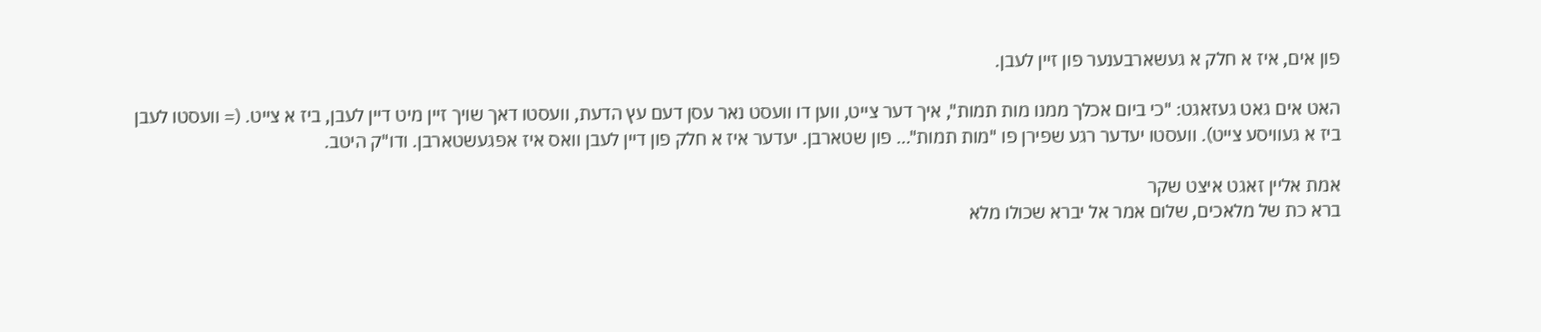פון אים, איז א חלק א געשארבענער פון זיין לעבן.

האט אים גאט געזאגט: "כי ביום אכלך ממנו מות תמות", איך דער צייט, ווען דו וועסט נאר עסן דעם עץ הדעת, וועסטו דאך שויך זיין מיט דיין לעבן, ביז א צייט. (= וועסטו לעבן ביז א געוויסע צייט). וועסטו יעדער רגע שפירן פו "מות תמות"… פון שטארבן. יעדער איז א חלק פון דיין לעבן וואס איז אפגעשטארבן. ודו"ק היטב.

אמת אליין זאגט איצט שקר
ברא כת של מלאכים, שלום אמר אל יברא שכולו מלא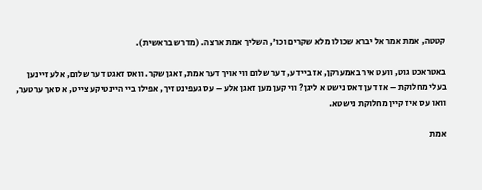קטטה, אמת אמר אל יברא שכולו מלא שקרים וכו', השליך אמת ארצה. (מדרש בראשית).

באטראכט גוט, וועט איר באמערקן, אז ביידע, דער שלום ווי אויך דער אמת, זאגן שקר. וואס זאגט דער שלום, אלע זיינען בעלי מחלוקת – אז דען דאס נישט א ליגן? ווי קען מען זאגן אלע – עס געפינט זיך, אפילו ביי היינטיקע צייט, א סאך ערטער, וואו עס איז קיין מחלוקת נישטא.

אמת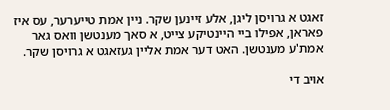זאגט א גרויסן ליגן, אלע זיינען שקר. ניין אמת טייערער, עס איז פאראן, אפילו ביי היינטיקע צייט, א סאך מענטשן וואס גאר אמת'ע מענטשן. האט דער אמת אליין געזאגט א גרויסן שקר.

אויב די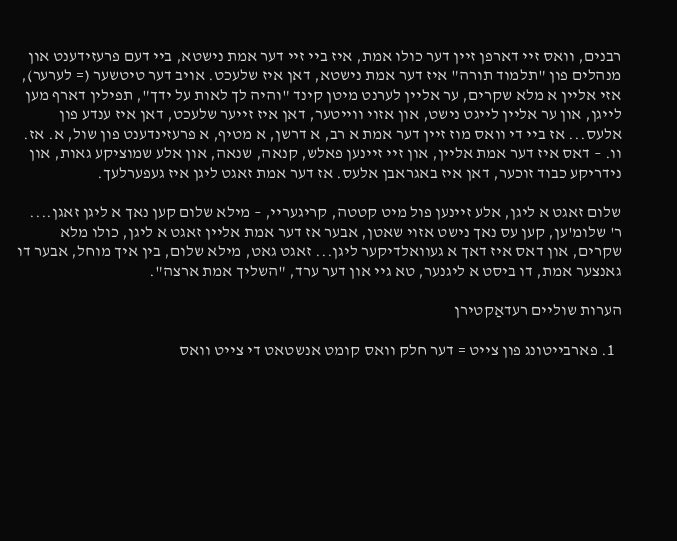רבנים, וואס זיי דארפן זיין דער כולו אמת, איז ביי זיי דער אמת נישטא, ביי דעם פרעזידענט און מנהלים פון "תלמוד תורה" איז דער אמת נישטא, דאן איז שלעכט. אויב דער טיטשער (= לערער), אזי אליין א מלא שקרים, ער אליין לערנט מיטן קינד "והיה לך לאות על ידך", תפילין דארף מען לייגן, און ער אליין לייגט נישט, און אזוי ווייטער, דאן איז זייער שלעכט, דאן איז ענדע פון אלעס... אז ביי די וואס מוז זיין דער אמת א רב, א דרשן, א מטיף, א פרעזינדענט פון שול, א. אז. וו. – דאס איז דער אמת אליין, און זיי זיינען פאלש, קנאה, שנאה, און אלע שמוציקע גאות, און נידריקע כבוד זוכער, דאן איז באגראבן אלעס. אז דער אמת זאגט ליגן איז געפערלעך.

שלום זאגט א ליגן, אלע זיינען פול מיט קטטה, קריגעריי, – מילא שלום קען נאך א ליגן זאגן.... ר' שלומ'ען, קען עס נאך נישט אזוי שאטן, אבער אז דער אמת אליין זאגט א ליגן, כולו מלא שקרים, און דאס איז דאך א געוואלדיקער ליגן... זאגט גאט, מילא שלום, בין איך מוחל, אבער דו גאנצער אמת, דו ביסט א ליגנער, טא גיי און דער ערד, "השליך אמת ארצה".

הערות שוליים רעדאַקטירן

  1. פארבייטונג פון צייט = דער חלק וואס קומט אנשטאט די צייט וואס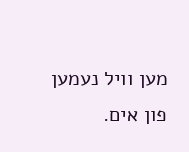מען וויל נעמען פון אים.